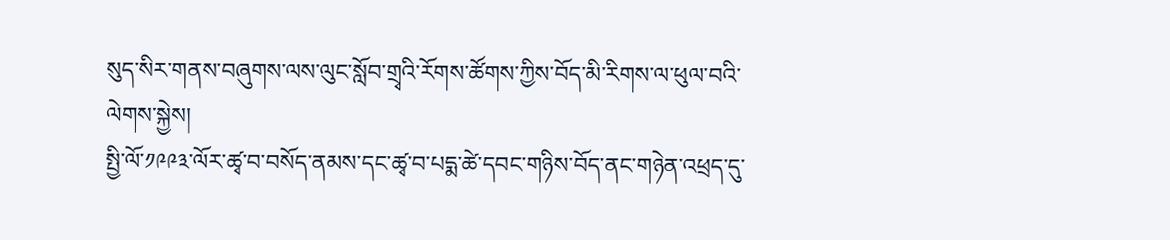སུད་སིར་གནས་བཞུགས་ལས་ལུང་སློབ་གྲྭའི་རོགས་ཚོགས་ཀྱིས་བོད་མི་རིགས་ལ་ཕུལ་བའི་ལེགས་སྐྱེས།
སྤྱི་ལོ་༡༩༩༣་ལོར་ཚྭ་བ་བསོད་ནམས་དང་ཚྭ་བ་པདྨ་ཚེ་དབང་གཉིས་བོད་ནང་གཉེན་འཕྲད་དུ་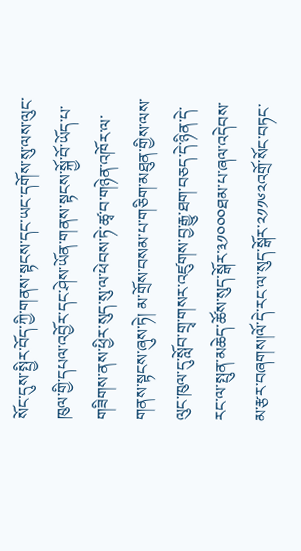སོང་དུས་སྤྱིར་བོད་ཀྱི་གནས་སྟངས་དང་ཡང་དགོས་སུ་ལས་ལུང་ཁུལ་གྱི་དཔལ་འབྱོར་དང་ཤེས་ཡོན་གནས་སྟངས་སྐྱོ་བོ་ཡོད་པ་གཟིགས་ནས་ཕྱིར་སུད་སུ་ལ་ཕེབས་ཏེ་ཚྭ་བ་གཉེན་འཁོར་ལ་གནས་སྟངས་ཞུས་ཏེ། མ་གྲོས་བསམ་པ་གཅིག་མཐུན་གྱིས་ལས་ལུང་ཁུལ་དུ་སློབ་གྲྭ་གསར་འཛུགས་བྱ་རྒྱུ་ཐག་བཅད་དེ་ཉིན་དེ་རང་ལ་སྤུན་མཆེད་ཚོས་སུད་སྒོར་༣༡༠༠༠ཐམ་པ་ཞལ་འདེབས་མ་རྩར་བཞགས།ལོ་དེ་རང་ལ་སུད་སྒོར་༢༡༡༦༢འགྲོ་སོང་བཏང་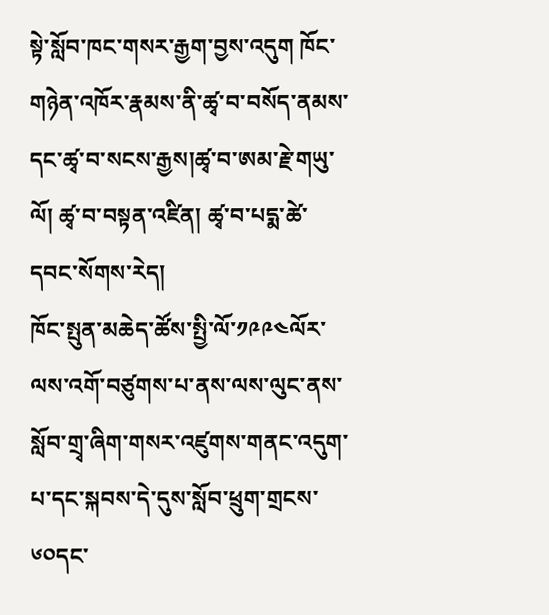སྟེ་སློབ་ཁང་གསར་རྒྱག་བྱས་འདུག ཁོང་གཉེན་འཁོར་རྣམས་ནི་ཚྭ་བ་བསོད་ནམས་དང་ཚྭ་བ་སངས་རྒྱས།ཚྭ་བ་ཨམ་རྗེ་གཡུ་ལོ། ཚྭ་བ་བསྟན་འཛིན། ཚྭ་བ་པདྨ་ཚེ་དབང་སོགས་རེད།
ཁོང་སྤུན་མཆེད་ཚོས་སྤྱི་ལོ་༡༩༩༤ལོར་ལས་འགོ་བཙུགས་པ་ནས་ལས་ལུང་ནས་སློབ་གྲྭ་ཞིག་གསར་འཛུགས་གནང་འདུག་པ་དང་སྐབས་དེ་དུས་སློབ་ཕྲུག་གྲངས་༦༠དང་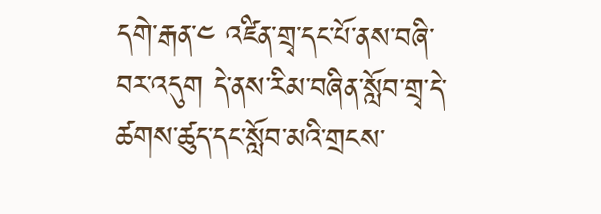དགེ་རྒན་༤ འཛིན་གྲྭ་དང་པོ་ནས་བཞི་བར་འདུག དེ་ནས་རིམ་བཞིན་སློབ་གྲྭ་དེ་ཚགས་ཚུད་དང་སློབ་མའི་གྲངས་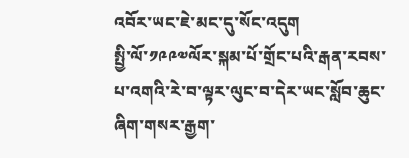འབོར་ཡང་ཇེ་མང་དུ་སོང་འདུག
སྤྱི་ལོ་༡༩༩༧ལོར་སྐམ་པོ་གྲོང་པའི་རྒན་རབས་པ་འགའི་རེ་བ་ལྟར་ལུང་བ་དེར་ཡང་སློབ་ཆུང་ཞིག་གསར་རྒྱག་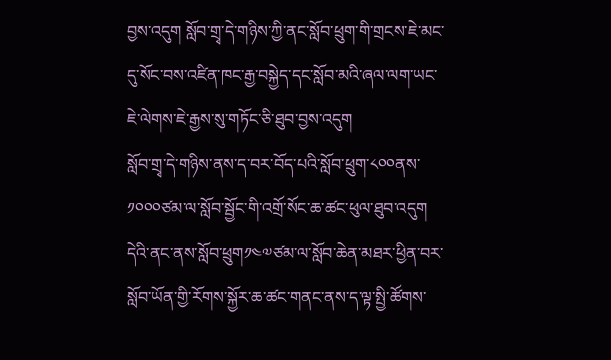བྱས་འདུག སློབ་གྲྭ་དེ་གཉིས་ཀྱི་ནང་སློབ་ཕྲུག་གི་གྲངས་ཇེ་མང་དུ་སོང་བས་འཛིན་ཁང་རྒྱ་བསྐྱེད་དང་སློབ་མའི་ཞལ་ལག་ཡང་ཇེ་ལེགས་ཇེ་རྒྱས་སུ་གཏོང་ཅི་ཐུབ་བྱས་འདུག
སློབ་གྲྭ་དེ་གཉིས་ནས་ད་བར་བོད་པའི་སློབ་ཕྲུག་༨༠༠ནས་༡༠༠༠ཙམ་ལ་སློབ་སྦྱོང་གི་འགྲོ་སོང་ཆ་ཚང་ཕུལ་ཐུབ་འདུག དེའི་ནང་ནས་སློབ་ཕྲུག༡༤༧ཙམ་ལ་སློབ་ཆེན་མཐར་ཕྱིན་བར་སློབ་ཡོན་གྱི་རོགས་སྐྱོར་ཆ་ཚང་གནང་ནས་ད་ལྟ་སྤྱི་ཚོགས་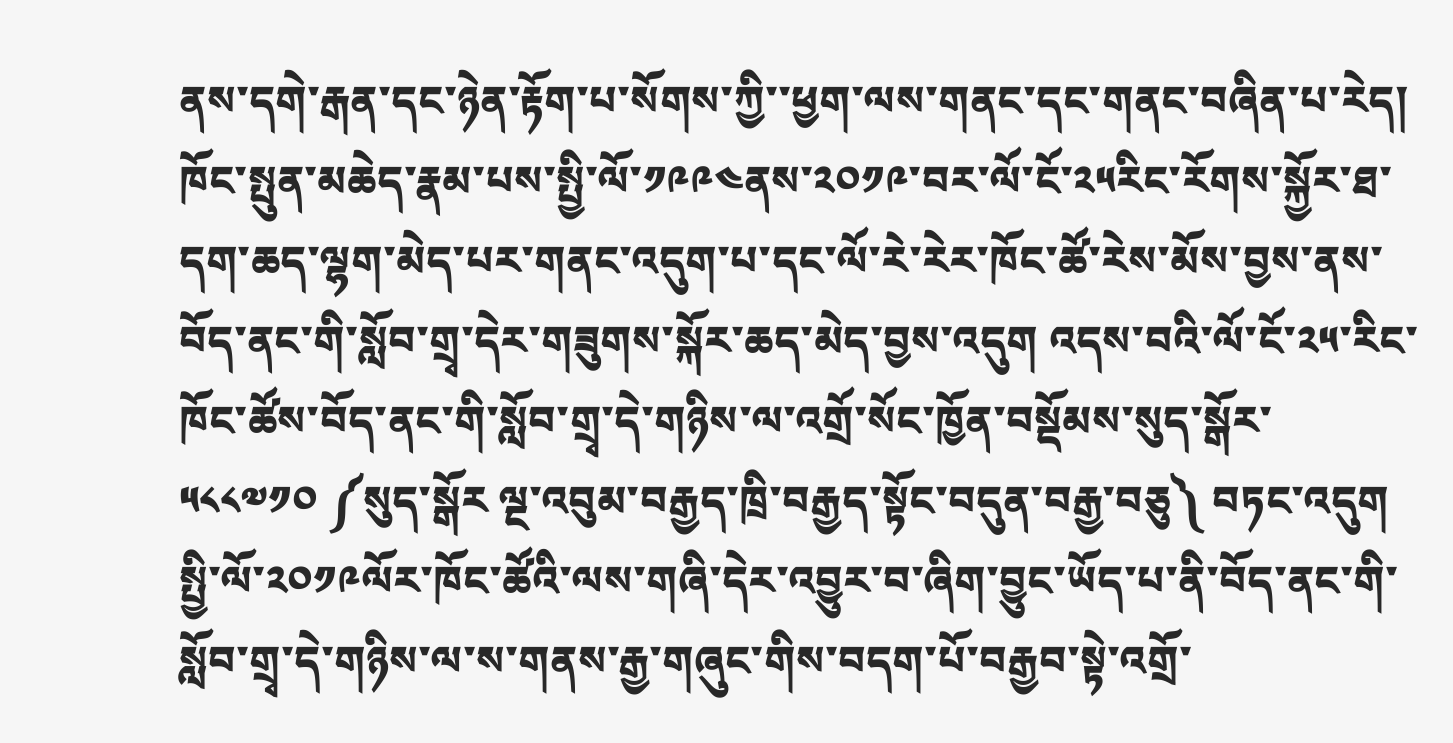ནས་དགེ་རྒན་དང་ཉེན་རྟོག་པ་སོགས་ཀྱི་་ཕྱག་ལས་གནང་དང་གནང་བཞིན་པ་རེད།
ཁོང་སྤུན་མཆེད་རྣམ་པས་སྤྱི་ལོ་༡༩༩༤ནས་༢༠༡༩་བར་ལོ་ངོ་༢༥རིང་རོགས་སྐྱོར་ཐ་དག་ཆད་ལྷག་མེད་པར་གནང་འདུག་པ་དང་ལོ་རེ་རེར་ཁོང་ཚོ་རེས་མོས་བྱས་ནས་བོད་ནང་གི་སློབ་གྲྭ་དེར་གཟུགས་སྐོར་ཆད་མེད་བྱས་འདུག འདས་བའི་ལོ་ངོ་༢༥་རིང་ཁོང་ཚོས་བོད་ནང་གི་སློབ་གྲྭ་དེ་གཉིས་ལ་འགྲོ་སོང་ཁྱོན་བསྡོམས་སུད་སྒོར་ ༥༨༨༧༡༠ ༼སུད་སྒོར ལྔ་འབུམ་བརྒྱད་ཁྲི་བརྒྱད་སྟོང་བདུན་བརྒྱ་བཅུ༽ བཏང་འདུག
སྤྱི་ལོ་༢༠༡༩ལོར་ཁོང་ཚོའི་ལས་གཞི་དེར་འབྱུར་བ་ཞིག་བྱུང་ཡོད་པ་ནི་བོད་ནང་གི་སློབ་གྲྭ་དེ་གཉིས་ལ་ས་གནས་རྒྱ་གཞུང་གིས་བདག་པོ་བརྒྱབ་སྟེ་འགྲོ་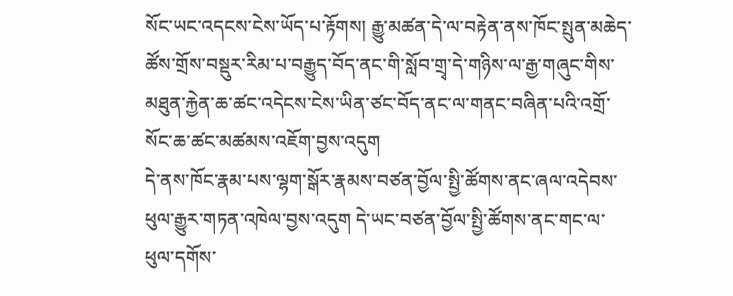སོང་ཡང་འདངས་ངེས་ཡོད་པ་རྟོགས། རྒྱུ་མཚན་དེ་ལ་བརྟེན་ནས་ཁོང་སྤུན་མཆེད་ཚོས་གྲོས་བསྡུར་རིམ་པ་བརྒྱུད་བོད་ནང་གི་སློབ་གྲྭ་དེ་གཉིས་ལ་རྒྱ་གཞུང་གིས་མཐུན་རྐྱེན་ཆ་ཚང་འདེངས་ངེས་ཡིན་ཙང་བོད་ནང་ལ་གནང་བཞིན་པའི་འགྲོ་སོང་ཆ་ཚང་མཚམས་འཇོག་བྱས་འདུག
དེ་ནས་ཁོང་རྣམ་པས་ལྷག་སྒོར་རྣམས་བཙན་བྱོལ་སྤྱི་ཚོགས་ནང་ཞལ་འདེབས་ཕུལ་རྒྱུར་གཏན་འཁེལ་བྱས་འདུག དེ་ཡང་བཙན་བྱོལ་སྤྱི་ཚོགས་ནང་གང་ལ་ཕུལ་དགོས་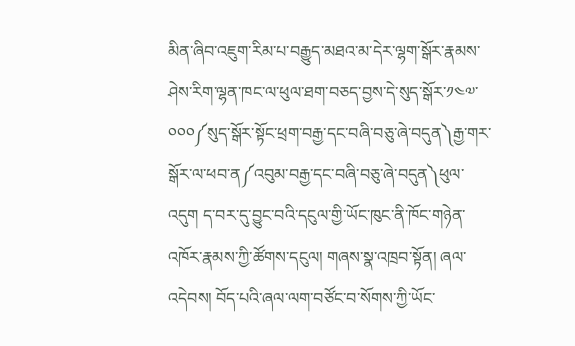མིན་ཞིབ་འཇུག་རིམ་པ་བརྒྱུད་མཐའ་མ་དེར་ལྷག་སྒོར་རྣམས་ཤེས་རིག་ལྷན་ཁང་ལ་ཕུལ་ཐག་བཅད་བྱས་དེ་སུད་སྒོར་༡༤༧་༠༠༠༼སུད་སྒོར་སྟོང་ཕྲག་བརྒྱ་དང་བཞི་བཅུ་ཞེ་བདུན༽རྒྱ་གར་སྒོར་ལ་ཕབ་ན༼འབུམ་བརྒྱ་དང་བཞི་བཅུ་ཞེ་བདུན༽ཕུལ་འདུག ད་བར་དུ་བྱུང་བའི་དངུལ་གྱི་ཡོང་ཁུང་ནི་ཁོང་གཉེན་འཁོར་རྣམས་ཀྱི་ཚོགས་དངུལ། གཞས་སྣ་འཁྲབ་སྟོན། ཞལ་འདེབས། བོད་པའི་ཞལ་ལག་བཙོང་བ་སོགས་ཀྱི་ཡོང་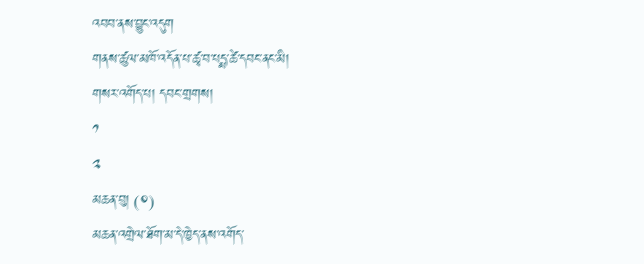འབབ་ནས་བྱུང་འདུག
གནས་ཚུལ་མཁོ་འདོན་པ་ཚྭ་བ་པདྨ་ཚེ་དབང་ནང་མི།
གསར་འགོད་པ། དབང་གྲགས།
༡
༢
མཆན་བུ། (༠)
མཆན་འགྲེལ་ཐོག་མ་དེ་ཁྱེད་ནས་འགོད་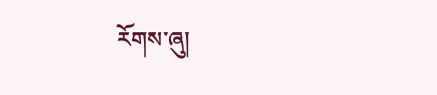རོགས་ཞུ།